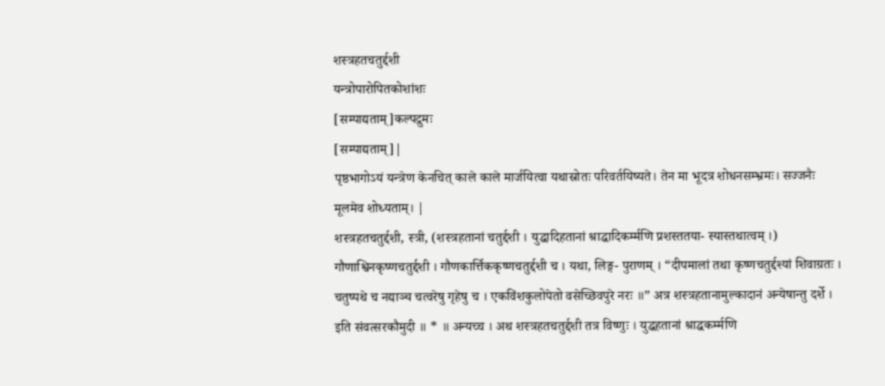शस्त्रहतचतुर्द्दशी
यन्त्रोपारोपितकोशांशः
[सम्पाद्यताम्]कल्पद्रुमः
[सम्पाद्यताम्]|
पृष्ठभागोऽयं यन्त्रेण केनचित् काले काले मार्जयित्वा यथास्रोतः परिवर्तयिष्यते। तेन मा भूदत्र शोधनसम्भ्रमः। सज्जनैः मूलमेव शोध्यताम्। |
शस्त्रहतचतुर्द्दशी, स्त्री, (शस्त्रहतानां चतुर्द्दशी । युद्धादिहतानां श्राद्धादिकर्म्मणि प्रशस्ततया- स्यास्तथात्वम् ।) गौणाश्विनकृष्णचतुर्द्दशी । गौणकार्त्तिककृष्णचतुर्द्दशी च । यथा, लिङ्ग- पुराणम् । “दीपमालां तथा कृष्णचतुर्द्दश्यां शिवाग्रतः । चतुष्पथे च नद्याञ्च चत्वरेषु गृहेषु च । एकविंशकुलोपेतो वसेच्छिवपुरे नरः ॥” अत्र शस्त्रहतानामुल्कादानं अन्येषान्तु दर्शे । इति संवत्सरकौमुदी ॥ * ॥ अन्यच्च । अथ शस्त्रहतचतुर्द्दशी तत्र विष्णुः । युद्धहतानां श्राद्धकर्म्मणि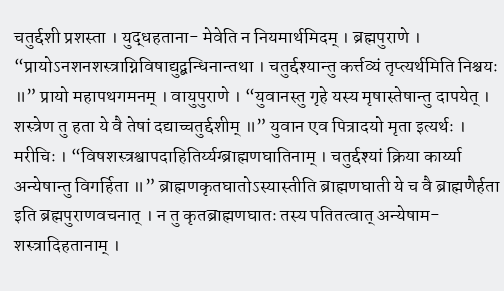चतुर्द्दशी प्रशस्ता । युद्धहताना- मेवेति न नियमार्थमिदम् । ब्रह्मपुराणे । “प्रायोऽनशनशस्त्राग्निविषाद्युद्बन्धिनान्तथा । चतुर्द्दश्यान्तु कर्त्तव्यं तृप्त्यर्थमिति निश्चयः ॥” प्रायो महापथगमनम् । वायुपुराणे । “युवानस्तु गृहे यस्य मृषास्तेषान्तु दापयेत् । शस्त्रेण तु हता ये वै तेषां दद्याच्चतुर्द्दशीम् ॥” युवान एव पित्रादयो मृता इत्यर्थः । मरीचिः । “विषशस्त्रश्वापदाहितिर्य्यग्ब्राह्मणघातिनाम् । चतुर्द्दश्यां क्रिया कार्य्या अन्येषान्तु विगर्हिता ॥” ब्राह्मणकृतघातोऽस्यास्तीति ब्राह्मणघाती ये च वै ब्राह्मणैर्हता इति ब्रह्मपुराणवचनात् । न तु कृतब्राह्मणघातः तस्य पतितत्वात् अन्येषाम- शस्त्रादिहतानाम् ।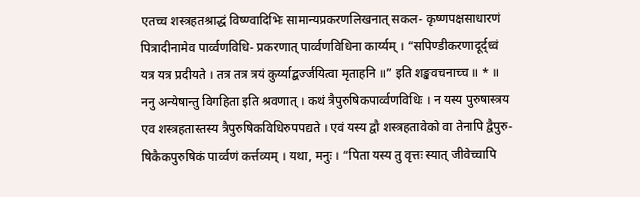एतच्च शस्त्रहतश्राद्धं विष्ण्वादिभिः सामान्यप्रकरणलिखनात् सकल- कृष्णपक्षसाधारणं पित्रादीनामेव पार्व्वणविधि- प्रकरणात् पार्व्वणविधिना कार्य्यम् । “सपिण्डीकरणादूर्द्ध्वं यत्र यत्र प्रदीयते । तत्र तत्र त्रयं कुर्य्याद्बर्ज्जयित्वा मृताहनि ॥” इति शङ्खवचनाच्च ॥ * ॥ ननु अन्येषान्तु विगहिता इति श्रवणात् । कथं त्रैपुरुषिकपार्व्वणविधिः । न यस्य पुरुषास्त्रय एव शस्त्रहतास्तस्य त्रैपुरुषिकविधिरुपपद्यते । एवं यस्य द्वौ शस्त्रहतावेको वा तेनापि द्वैपुरु- षिकैकपुरुषिकं पार्व्वणं कर्त्तव्यम् । यथा, मनुः । “पिता यस्य तु वृत्तः स्यात् जीवेच्चापि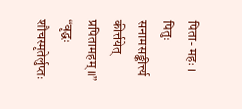पिता- महः । पितुः सनामसङ्कीर्त्त्य कीर्त्तयेत् प्रपितामहम् ॥” “वृद्धः शौचस्मृतेर्लुप्तः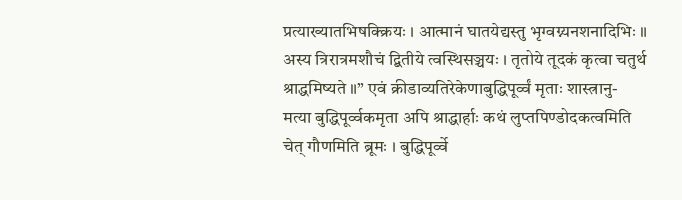प्रत्याख्यातभिषक्क्रियः । आत्मानं घातयेद्यस्तु भृग्वग्न्यनशनादिभिः ॥ अस्य त्रिरात्रमशौचं द्बितीये त्वस्थिसञ्चयः । तृतोये तूदकं कृत्वा चतुर्थ श्राद्धमिष्यते ॥” एवं क्रीडाव्यतिरेकेणाबुद्धिपूर्व्वं मृताः शास्त्रानु- मत्या बुद्धिपूर्व्वकमृता अपि श्राद्धार्हाः कथं लुप्तपिण्डोदकत्वमिति चेत् गौणमिति ब्रूमः । बुद्धिपूर्व्वे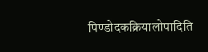पिण्डोदकक्रियालोपादिति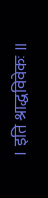। इति श्राद्धविवेकः ॥